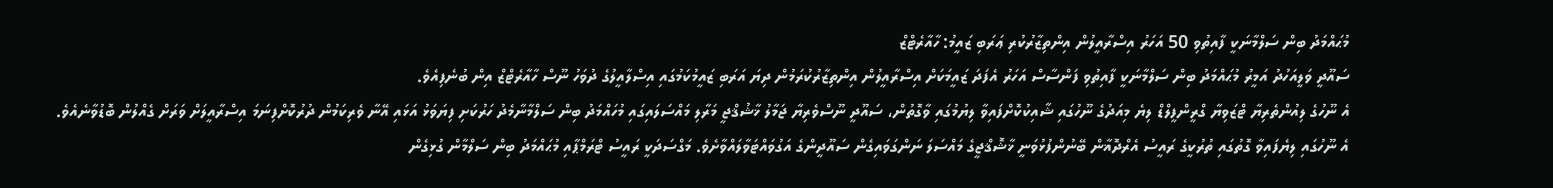މުޙައްމަދު ބިން ސަލްމާނަކީ ފާއިތުވި 50 އަހަރު އިސްރާއީލުން އިންތިޒާރުކުރި ޢަރަބި ޒައީމު: ހާއާރެޓްޒް
ސައޫދީ ވަލީއަހުދު އަމީރު މުޙައްމަދު ބިން ސަލްމާނަކީ ފާއިތުވި ފަންސާސް އަހަރު އެފަދަ ޒައީމަކަށް އިސްރާއީލުން އިންތިޒާރުކުރަމުން ދިޔަ އަރަބި ޒައީމުކަމުގައި އިސްލާއީލުގެ ދުވަހު ނޫސް ހާއާރެޓްޒް އިން ބުނެފިއެވެ.
އެ ނޫހުގެ ލިއުންތެރިޔާ ޓްޒަވިޔާ ގްރީންފީލްޑް ލިޔެ މިއަދުގެ ނޫހުގައި ޝާއިކުކޮށްފައިވާ ލިޔުމުގައި ވާގޮތުން، ސައޫދީ ނޫސްވެރިޔާ ޖަމާލު ޚާޝުޤްޖީ މަރާލި މައްސަލައިގައި މުހައްމަދު ބިން ސަލްމާނާމެދު ހަރުކަށި ފިޔަވަޅު އަޅައި އޭނާ ވެރިކަމުން ދުރުކޮށްފިނަމަ އިސްރާއީލަށް ވަރަށް ގެއްލުން ބޮޑުވާނެއެވެ.
އެ ނޫހުގައި ލިޔެފައިވާ ގޮތުގައި ތުރުކީގެ ރައީސު އެރްދޮޣާން ބޭނުންފުޅުވަނީ ޚާޝޮޤްޖީގެ މައްސަލަ ނަންގަވައިގެން ސައޫދީންގެ އަގުވައްޓަވާލައްވާށެވެ. މަގްސަދަކީ ރައީސު ޓްރަމްޕާއި މުޙައްމަދު ބިން ސަލްމާން ގުޅިގެން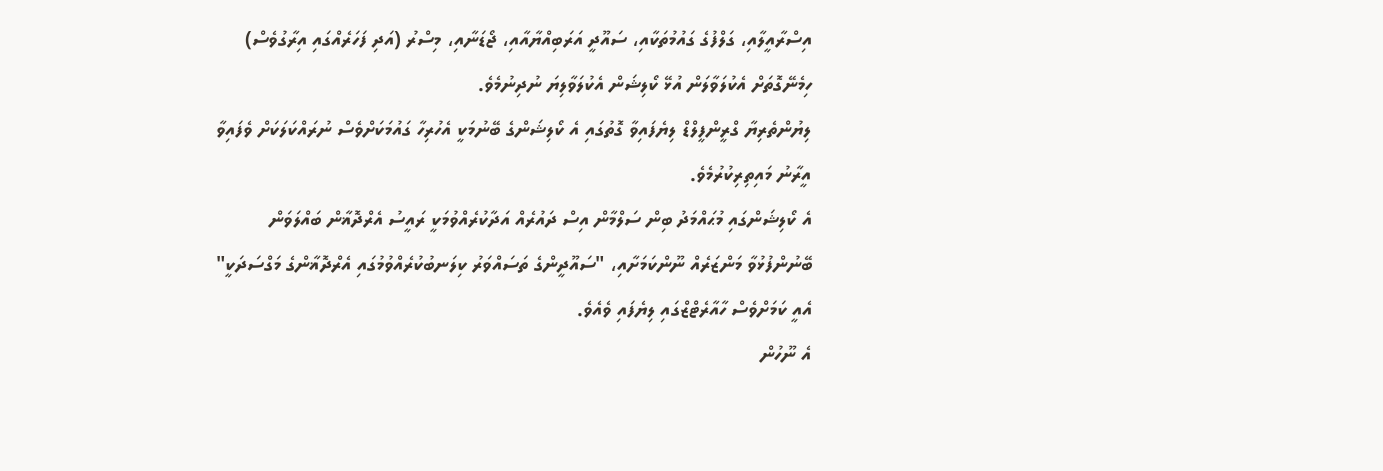އިސްރާއީލާއި، ގަލްފުގެ ގައުމުތަކާއި، ސައޫދީ އަރަބިއްޔާއާއި، ޖޯޑަނާއި، މިސްރު (އަދި ފަހަރެއްގައި އިރާގުވެސް) ހިމެނޭގޮތަށް އެކުލަވާލަން އުޅޭ ކޯލިޝަން އެކުލަވާލިޔަ ނުދިނުމެވެ.
ލިޔުންތެރިޔާ ގްރީންފީލްޑް ލިޔެފައިވާ ގޮތުގައި އެ ކޯލިޝަންގެ ބޭނުމަކީ އެހުރިހާ ގައުމަކަށްވެސް ނުރައްކަލަކަށް ވެފައިވާ އީރާނު މައިތިރިކުރުމެވެ.
އެ ކޯލިޝަންގައި މުޙައްމަދު ބިން ސަލްމާން އިސް ދައުރެއް އަދާކުރެއްވުމަކީ ރައީސު އެރްދޮޣާން ބައްލަވަން ބޭނުންފުޅުވާ މަންޒަރެއް ނޫންކަމަށާއި، "ސައޫދީންގެ ތަސައްވަރު ކިލަނބުކުރެއްވުމުގައި އެރްދޮޣާންގެ މަގްސަދަކީ" އެއީ ކަމަށްވެސް ހާއާރެޓްޒްގައި ލިޔެފައި ވެއެވެ.
އެ ނޫހުން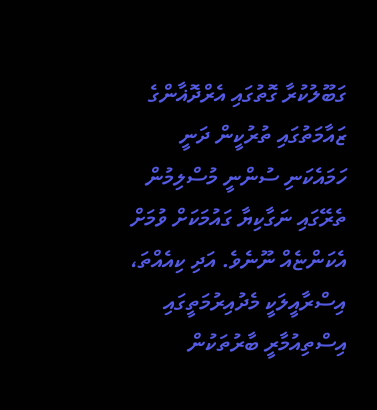ގަބޫލުކުރާ ގޮތުގައި އެރްދޮޣާންގެ ޒައާމަތުގައި ތުރުކީން ދަނީ ހަމައެކަނި ސުންނީ މުސްލިމުން ތެރޭގައި ނަގާކިޔާ ގައުމަކަށް ވުމަށް އެކަންޏެއް ނޫނެވެ. އަދި ކިއެއްތަ، އިސްރާއީލަކީ މެދުއިރުމަތީގައި އިސްތިއުމާރީ ބާރުތަކުން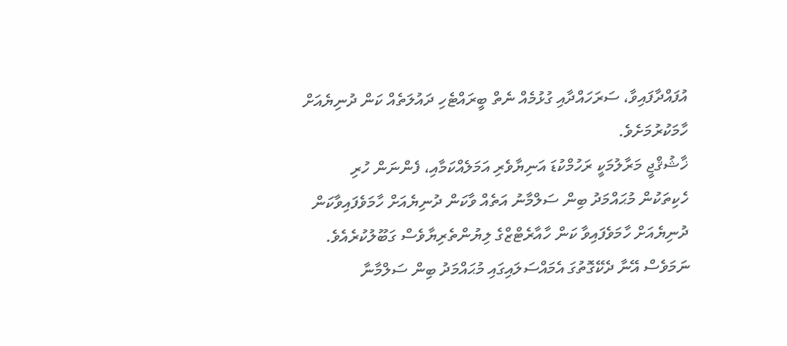އުފައްދާފައިވާ، ސަރަހައްދާއި ގުޅުމެއް ނެތް ބީރައްޓެހި ދައުލަތެއް ކަން ދުނިޔެއަށް ހާމަކުރުމަށެވެ.
ޚާޝުޤްޖީ މަރާލުމަކީ ރަހުމްކުޑަ އަނިޔާވެރި އަމަލެއްކަމާއި، ފެންނަން ހުރި ހެކިތަކުން މުޙައްމަދު ބިން ސަލްމާނު އަތެއް ވާކަން ދުނިޔެއަށް ހާމަވެފައިވާކަން ދުނިޔެއަށް ހާމަވެފައިވާ ކަން ހާއާރެޓްޒްގެ ލިޔުންތެރިޔާވެސް ގަބޫލުކުރެއެވެ. ނަމަވެސް އޭނާ ދެކޭގޮތުގަ އެމައްސަލައިގައި މުޙައްމަދު ބިން ސަލްމާނާ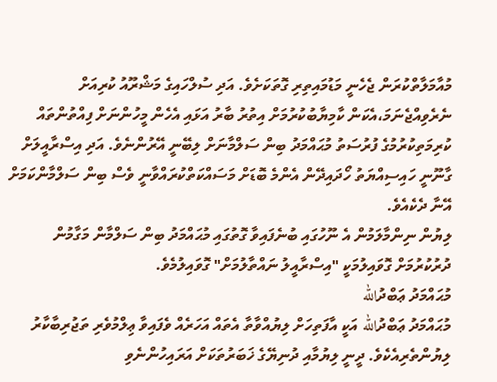މުއާމަލާތްކުރަން ޖެހެނީ މަޑުމައިތިރި ގޮތަކަށެވެ. އަދި ސުލްހައިގެ މަޝްރޫއު ކުރިއަށް ނެރެވިއްޖެނަމަ،އެކަން ކާމިޔާބުކުރުމަށް އިތުރު ބާރު އަޅައި އެހެން މީހުންނަށް ފިއްތުންތައް ކުރިމަތިކުރުމުގެ ފުރުސަތު މުޙައްމަދު ބިން ސަލްމާނަށް ލިބޭނީ އޭރުންނެވެ. އަދި އިސްރާއީލަށް ގާނޫނީ ހައިސިއްޔަތު ހޯދައިދޭން އެންމެ ބޮޑަށް މަސައްކަތްކުރައްވާނީ ވެސް ބިން ސަލްމާންކަމަށް އޭނާ ދެކެއެވެ.
ލިޔުން ނިންމާލަމުން އެ ނޫހުގައި ބުނެފައިވާ ގޮތުގައި މުޙައްމަދު ބިން ސަލްމާން މަގާމުން ދުރުކުރުމަށް ގޮވައިލުމަކީ "އިސްރާއީލު ނައްތާލުމަށް" ގޮވައިލުމެވެ.
މުޙައްމަދު ޢަބްދުالله
މުޙައްމަދު ޢަބްދުالله އަކީ އާފަތިހަށް ލިޔުއްވާތާ އެތައް އަހަރެއް ވެފައިވާ ޢިލްމުވެރި ތަޖުރިބާކާރު ލިޔުންތެރިއެކެވެ. ދީނީ ލިޔުމާއި ދުނިޔޭގެ ޚަބަރުތަކަށް އަރައިހުންނެވި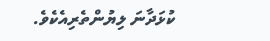ކުޅަދާނަ ލިޔުންތެރިއެކެވެ.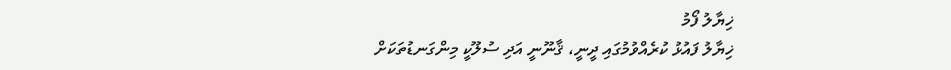ޚިޔާލު ފޯމު
ޚިޔާލު ފައުޅު ކުރެއްވުމުގައި ދީނީ، ޤާނޫނީ އަދި ސުލޫކީ މިންގަނޑުތަކަށް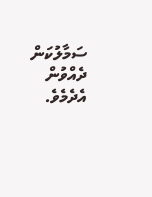ސަމާލުކަން ދެއްވުން އެދެމެވެ.